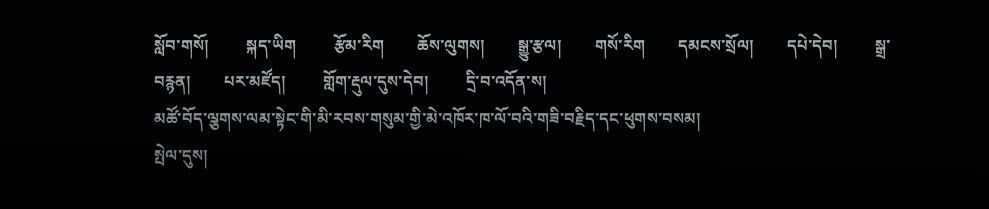སློབ་གསོ།         སྐད་ཡིག         རྩོམ་རིག        ཆོས་ལུགས།        སྒྱུ་རྩལ།        གསོ་རིག        དམངས་སྲོལ།        དཔེ་དེབ།         སྒྲ་བརྙན།        པར་མཛོད།         གློག་རྡུལ་དུས་དེབ།         དྲི་བ་འདོན་ས།
མཚོ་བོད་ལྕགས་ལམ་སྟེང་གི་མི་རབས་གསུམ་གྱི་མེ་འཁོར་ཁ་ལོ་བའི་གཟི་བརྗིད་དང་ཕུགས་བསམ།
སྤེལ་དུས།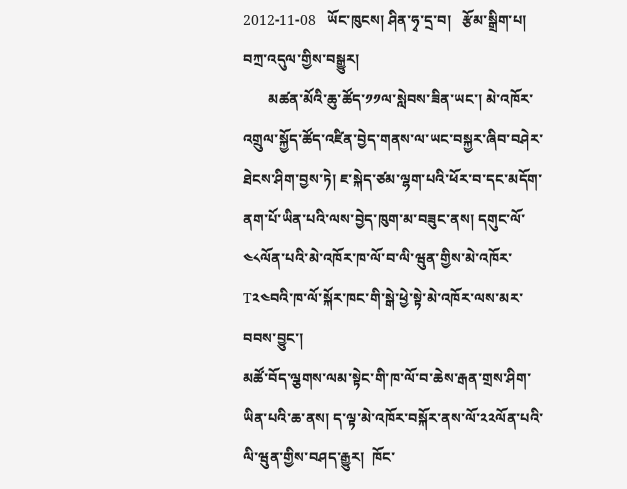2012-11-08   ཡོང་ཁུངས། ཤིན་ཧྭ་དྲ་བ།   རྩོམ་སྒྲིག་པ།  བཀྲ་འདུལ་གྱིས་བསྒྱུར།
       མཚན་མོའི་ཆུ་ཚོད་༡༡ལ་སླེབས་ཟིན་ཡང་། མེ་འཁོར་འགྲུལ་སྐྱོད་ཚོད་འཛིན་བྱེད་གནས་ལ་ཡང་བསྐྱར་ཞིབ་བཤེར་ཐེངས་ཤིག་བྱས་ཏེ། ཇ་སྐེད་ཙམ་ལྷག་པའི་ཕོར་བ་དང་མདོག་ནག་པོ་ཡིན་པའི་ལས་བྱེད་ཁུག་མ་བཟུང་ནས། དགུང་ལོ་༤༨ལོན་པའི་མེ་འཁོར་ཁ་ལོ་བ་ལི་ཝུན་གྱིས་མེ་འཁོར་T༢༤བའི་ཁ་ལོ་སྐོར་ཁང་གི་སྒེ་ཕྱེ་སྟེ་མེ་འཁོར་ལས་མར་བབས་བྱུང་།
མཚོ་བོད་ལྕགས་ལམ་སྟེང་གི་ཁ་ལོ་བ་ཆེས་རྒན་གྲས་ཤིག་ཡིན་པའི་ཆ་ནས། ད་ལྟ་མེ་འཁོར་བསྐོར་ནས་ལོ་༢༢ལོན་པའི་ལི་ཝུན་གྱིས་བཤད་རྒྱུར།  ཁོང་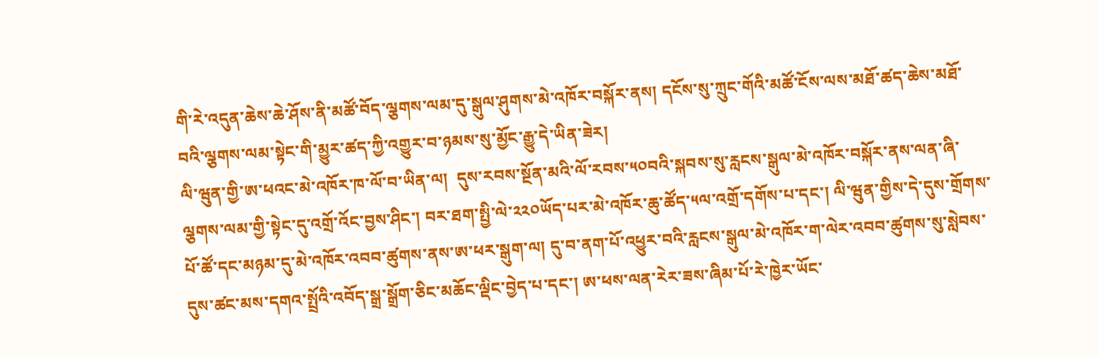གི་རེ་འདུན་ཆེས་ཆེ་ཤོས་ནི་མཚོ་བོད་ལྕགས་ལམ་དུ་སྒུལ་ཤུགས་མེ་འཁོར་བསྐོར་ནས། དངོས་སུ་ཀྲུང་གོའི་མཚོ་ངོས་ལས་མཐོ་ཚད་ཆེས་མཐོ་བའི་ལྕགས་ལམ་སྟེང་གི་མྱུར་ཚད་ཀྱི་འགྱུར་བ་ཉམས་སུ་མྱོང་རྒྱུ་དེ་ཡིན་ཟེར།
ལི་ཝུན་གྱི་ཨ་ཕའང་མེ་འཁོར་ཁ་ལོ་བ་ཡིན་ལ།  དུས་རབས་སྔོན་མའི་ལོ་རབས་༥༠བའི་སྐབས་སུ་རླངས་སྒུལ་མེ་འཁོར་བསྐོར་ནས་ལན་ཞི་ལྕགས་ལམ་གྱི་སྟེང་དུ་འགྲོ་འོང་བྱས་ཤིང་། བར་ཐག་སྤྱི་ལེ་༢༢༠ཡོད་པར་མེ་འཁོར་ཆུ་ཚོད་༥ལ་འགྲོ་དགོས་པ་དང་། ལི་ཝུན་གྱིས་དེ་དུས་གྲོགས་པོ་ཚོ་དང་མཉམ་དུ་མེ་འཁོར་འབབ་ཚུགས་ནས་ཨ་ཕར་སྒུག་ལ། དུ་བ་ནག་པོ་འཕྱུར་བའི་རླངས་སྒུལ་མེ་འཁོར་ག་ལེར་འབབ་ཚུགས་སུ་སླེབས་དུས་ཚང་མས་དགའ་སྤྲོའི་འབོད་སྒྲ་སྒྲོག་ཅིང་མཆོང་ལྡིང་བྱེད་པ་དང་། ཨ་ཕས་ལན་རེར་ཟས་ཞིམ་པོ་རེ་ཁྱེར་ཡོང་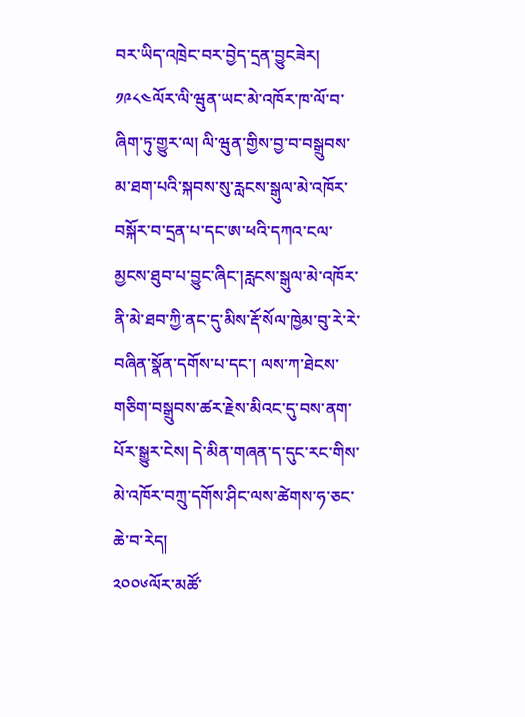བར་ཡིད་འཁྲེང་བར་བྱེད་དྲན་བྱུངཟེར།
༡༩༨༤ལོར་ལི་ཝུན་ཡང་མེ་འཁོར་ཁ་ལོ་བ་ཞིག་ཏུ་གྱུར་ལ། ལི་ཝུན་གྱིས་བྱ་བ་བསྒྲུབས་མ་ཐག་པའི་སྐབས་སུ་རླངས་སྒུལ་མེ་འཁོར་བསྐོར་བ་དྲན་པ་དང་ཨ་ཕའི་དཀའ་ངལ་མྱངས་ཐུབ་པ་བྱུང་ཞིང་།རླངས་སྒུལ་མེ་འཁོར་ནི་མེ་ཐབ་ཀྱི་ནང་དུ་མིས་རྡོ་སོལ་ཁྱེམ་བུ་རེ་རེ་བཞིན་སྣོན་དགོས་པ་དང་། ལས་ཀ་ཐེངས་གཅིག་བསྒྲུབས་ཚར་རྗེས་མིའང་དུ་བས་ནག་པོར་སྒྱུར་ངེས། དེ་མིན་གཞན་ད་དུང་རང་གིས་མེ་འཁོར་བཀྲུ་དགོས་ཤིང་ལས་ཚེགས་ཧ་ཅང་ཆེ་བ་རེད།
༢༠༠༦ལོར་མཚོ་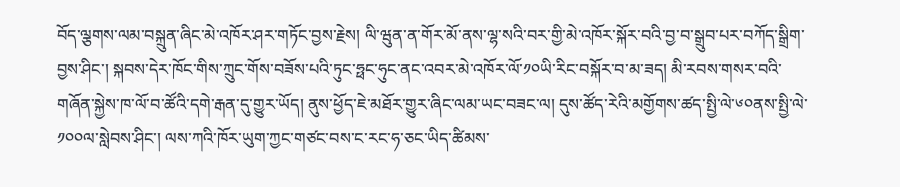བོད་ལྕགས་ལམ་བསྐྲུན་ཞིང་མེ་འཁོར་ཤར་གཏོང་བྱས་རྗེས། ལི་ཝུན་ན་གོར་མོ་ནས་ལྷ་སའི་བར་གྱི་མེ་འཁོར་སྐོར་བའི་བྱ་བ་སྒྲུབ་པར་བཀོད་སྒྲིག་བྱས་ཤིང་། སྐབས་དེར་ཁོང་གིས་ཀྲུང་གོས་བཟོས་པའི་ཏུང་ཧྥང་ཧུང་ནང་འབར་མེ་འཁོར་ལོ་༡༠ཡི་རིང་བསྐོར་བ་མ་ཟད། མི་རབས་གསར་བའི་གཞོན་སྐྱེས་ཁ་ལོ་བ་ཚོའི་དགེ་རྒན་དུ་གྱུར་ཡོད། ནུས་ཕྱོད་ཇེ་མཐོར་གྱུར་ཞིང་ལམ་ཡང་བཟང་ལ། དུས་ཚོད་རེའི་མགྱོགས་ཚད་སྤྱི་ལེ་༦༠ནས་སྤྱི་ལེ་༡༠༠ལ་སླེབས་ཤིང་། ལས་ཀའི་ཁོར་ཡུག་ཀྱང་གཙང་བས་ང་རང་ཧ་ཅང་ཡིད་ཚིམས་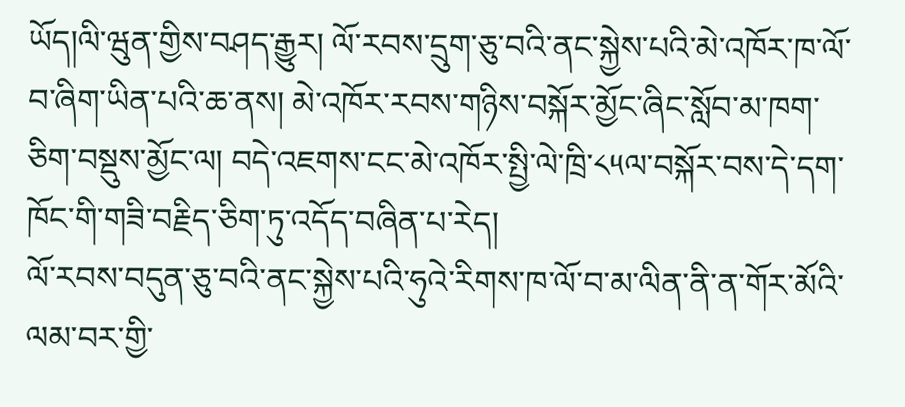ཡོད།ལི་ཝུན་གྱིས་བཤད་རྒྱུར། ལོ་རབས་དྲུག་ཅུ་བའི་ནང་སྐྱེས་པའི་མེ་འཁོར་ཁ་ལོ་བ་ཞིག་ཡིན་པའི་ཆ་ནས། མེ་འཁོར་རབས་གཉིས་བསྐོར་མྱོང་ཞིང་སློབ་མ་ཁག་ཅིག་བསྡུས་མྱོང་ལ། བདེ་འཇགས་ངང་མེ་འཁོར་སྤྱི་ལེ་ཁྲི་༨༥ལ་བསྐོར་བས་དེ་དག་ཁོང་གི་གཟི་བརྗིད་ཅིག་ཏུ་འདོད་བཞིན་པ་རེད།
ལོ་རབས་བདུན་ཅུ་བའི་ནང་སྐྱེས་པའི་ཧུའེ་རིགས་ཁ་ལོ་བ་མ་ལིན་ནི་ན་གོར་མོའི་ལམ་བར་གྱི་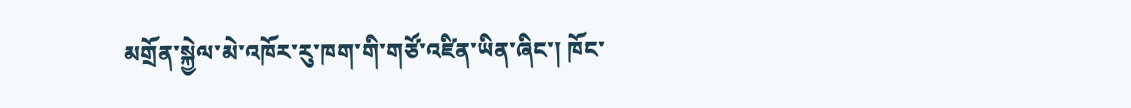མགྲོན་སྐྱེལ་མེ་འཁོར་རུ་ཁག་གི་གཙོ་འཛིན་ཡིན་ཞིང་། ཁོང་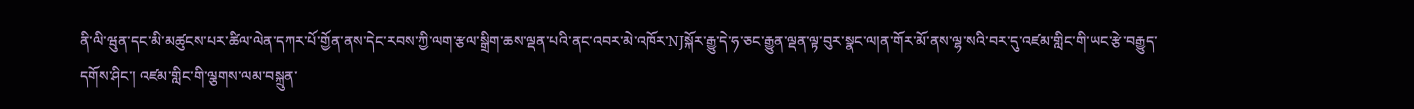ནི་ལི་ཝུན་དང་མི་མཚུངས་པར་ཚིལ་ལེན་དཀར་པོ་གྱོན་ནས་དེང་རབས་ཀྱི་ལག་རྩལ་སྒྲིག་ཆས་ལྡན་པའི་ནང་འབར་མེ་འཁོར་NJསྐོར་རྒྱུ་དེ་ཧ་ཅང་རྒྱུན་ལྡན་ལྟ་བུར་སྣང་ལ།ན་གོར་མོ་ནས་ལྷ་སའི་བར་དུ་འཛམ་གླིང་གི་ཡང་རྩེ་བརྒྱུད་དགོས་ཤིང་། འཛམ་གླིང་གི་ལྕགས་ལམ་བསྐྲུན་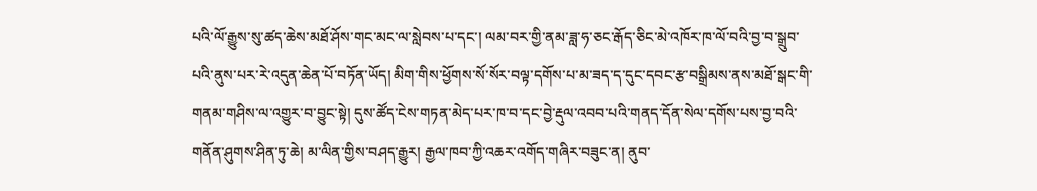པའི་ལོ་རྒྱུས་སུ་ཚད་ཆེས་མཐོ་ཤོས་གང་མང་ལ་སླེབས་པ་དང་། ལམ་བར་གྱི་ནམ་ཟླ་ཧ་ཅང་རྒོད་ཅིང་མེ་འཁོར་ཁ་ལོ་བའི་བྱ་བ་སྒྲུབ་པའི་ནུས་པར་རེ་འདུན་ཆེན་པོ་བཏོན་ཡོད། མིག་གིས་ཕྱོགས་སོ་སོར་བལྟ་དགོས་པ་མ་ཟད་ད་དུང་དབང་རྩ་བསྒྲིམས་ནས་མཐོ་སྒང་གི་གནམ་གཤིས་ལ་འགྱུར་བ་བྱུང་སྟེ། དུས་ཚོད་ངེས་གཏན་མེད་པར་ཁ་བ་དང་བྱེ་རྡུལ་འབབ་པའི་གནད་དོན་སེལ་དགོས་པས་བྱ་བའི་གནོན་ཤུགས་ཤིན་ཏུ་ཆེ། མ་ལིན་གྱིས་བཤད་རྒྱུར། རྒྱལ་ཁབ་ཀྱི་འཆར་འགོད་གཞིར་བཟུང་ན། ནུབ་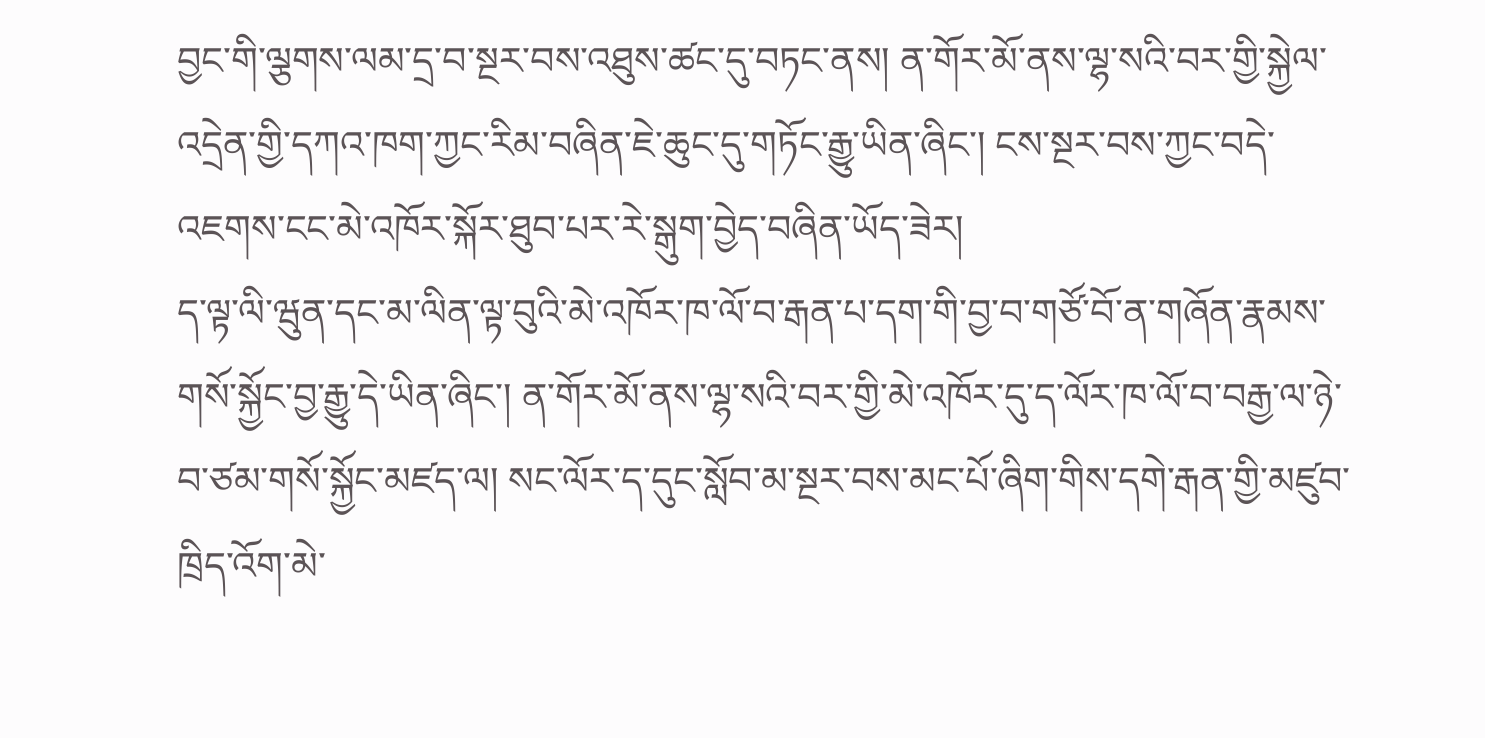བྱང་གི་ལྕགས་ལམ་དྲ་བ་སྔར་བས་འཐུས་ཚང་དུ་བཏང་ནས། ན་གོར་མོ་ནས་ལྷ་སའི་བར་གྱི་སྐྱེལ་འདྲེན་གྱི་དཀའ་ཁག་ཀྱང་རིམ་བཞིན་ཇེ་ཆུང་དུ་གཏོང་རྒྱུ་ཡིན་ཞིང་། ངས་སྔར་བས་ཀྱང་བདེ་འཇགས་ངང་མེ་འཁོར་སྐོར་ཐུབ་པར་རེ་སྒུག་བྱེད་བཞིན་ཡོད་ཟེར།
ད་ལྟ་ལི་ཝུན་དང་མ་ལིན་ལྟ་བུའི་མེ་འཁོར་ཁ་ལོ་བ་རྒན་པ་དག་གི་བྱ་བ་གཙོ་བོ་ན་གཞོན་རྣམས་གསོ་སྐྱོང་བྱ་རྒྱུ་དེ་ཡིན་ཞིང་། ན་གོར་མོ་ནས་ལྷ་སའི་བར་གྱི་མེ་འཁོར་དུ་ད་ལོར་ཁ་ལོ་བ་བརྒྱ་ལ་ཉེ་བ་ཙམ་གསོ་སྐྱོང་མཛད་ལ། སང་ལོར་ད་དུང་སློབ་མ་སྔར་བས་མང་པོ་ཞིག་གིས་དགེ་རྒན་གྱི་མཛུབ་ཁྲིད་འོག་མེ་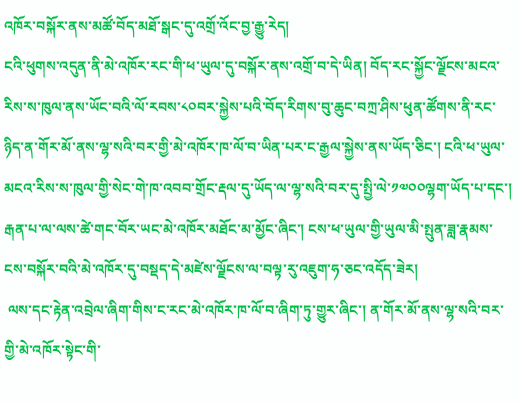འཁོར་བསྐོར་ནས་མཚོ་བོད་མཐོ་སྒང་དུ་འགྲོ་འོང་བྱ་རྒྱུ་རེད།
ངའི་ཕུགས་འདུན་ནི་མེ་འཁོར་རང་གི་ཕ་ཡུལ་དུ་བསྐོར་ནས་འགྲོ་བ་དེ་ཡིན། བོད་རང་སྐྱོང་ལྗོངས་མངའ་རིས་ས་ཁུལ་ནས་ཡོང་བའི་ལོ་རབས་༨༠བར་སྐྱེས་པའི་བོད་རིགས་བུ་ཆུང་བཀྲ་ཤིས་ཕུན་ཚོགས་ནི་རང་ཉིད་ན་གོར་མོ་ནས་ལྷ་སའི་བར་གྱི་མེ་འཁོར་ཁ་ལོ་བ་ཡིན་པར་ང་རྒྱལ་སྐྱེས་ནས་ཡོད་ཅིང་། ངའི་ཕ་ཡུལ་མངའ་རིས་ས་ཁུལ་གྱི་སེང་གེ་ཁ་འབབ་གྲོང་རྡལ་དུ་ཡོད་ལ་ལྷ་སའི་བར་དུ་སྤྱི་ལེ་༡༧༠༠ལྷག་ཡོད་པ་དང་། རྒན་པ་ལ་ལས་ཚེ་གང་བོར་ཡང་མེ་འཁོར་མཐོང་མ་མྱོང་ཞིང་། ངས་ཕ་ཡུལ་གྱི་ཡུལ་མི་སྤུན་ཟླ་རྣམས་ངས་བསྐོར་བའི་མེ་འཁོར་དུ་བསྡད་དེ་མཛེས་ལྗོངས་ལ་བལྟ་རུ་འཇུག་ཧ་ཅང་འདོད་ཟེར།
 ལས་དང་རྟེན་འབྲེལ་ཞིག་གིས་ང་རང་མེ་འཁོར་ཁ་ལོ་བ་ཞིག་ཏུ་གྱུར་ཞིང་། ན་གོར་མོ་ནས་ལྷ་སའི་བར་གྱི་མེ་འཁོར་སྟེང་གི་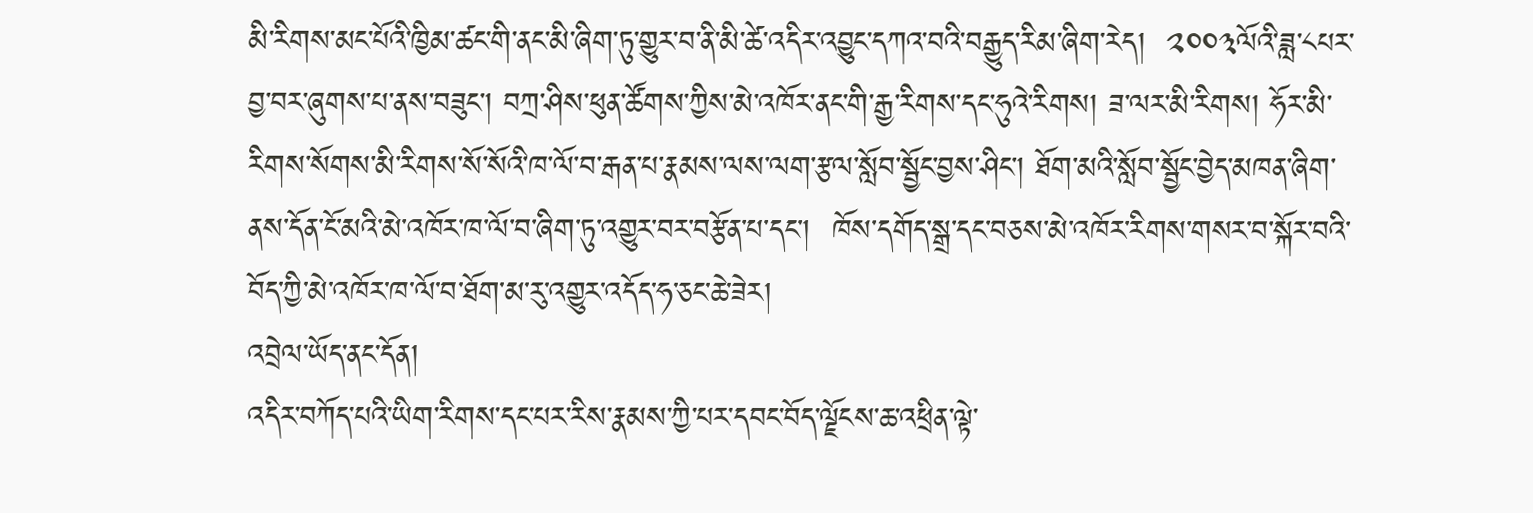མི་རིགས་མང་པོའི་ཁྱིམ་ཚང་གི་ནང་མི་ཞིག་ཏུ་གྱུར་བ་ནི་མི་ཚེ་འདིར་འབྱུང་དཀའ་བའི་བརྒྱུད་རིམ་ཞིག་རེད།  ༢༠༠༣ལོའི་ཟླ་༨པར་བྱ་བར་ཞུགས་པ་ནས་བཟུང་། བཀྲ་ཤིས་ཕུན་ཚོགས་ཀྱིས་མེ་འཁོར་ནང་གི་རྒྱ་རིགས་དང་ཧུའེ་རིགས། ཟ་ལར་མི་རིགས། ཧོར་མི་རིགས་སོགས་མི་རིགས་སོ་སོའི་ཁ་ལོ་བ་རྒན་པ་རྣམས་ལས་ལག་རྩལ་སློབ་སྦྱོང་བྱས་ཤིང་། ཐོག་མའི་སློབ་སྦྱོང་བྱེད་མཁན་ཞིག་ནས་དོན་ངོ་མའི་མེ་འཁོར་ཁ་ལོ་བ་ཞིག་ཏུ་འགྱུར་བར་བརྩོན་པ་དང་།  ཁོས་དགོད་སྒྲ་དང་བཅས་མེ་འཁོར་རིགས་གསར་བ་སྐོར་བའི་བོད་ཀྱི་མེ་འཁོར་ཁ་ལོ་བ་ཐོག་མ་རུ་འགྱུར་འདོད་ཧ་ཅང་ཆེ་ཟེར།
འབྲེལ་ཡོད་ནང་དོན།
འདིར་བཀོད་པའི་ཡིག་རིགས་དང་པར་རིས་རྣམས་ཀྱི་པར་དབང་བོད་ལྗོངས་ཆ་འཕྲིན་ལྟེ་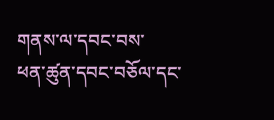གནས་ལ་དབང་བས་
ཕན་ཚུན་དབང་བཅོལ་དང་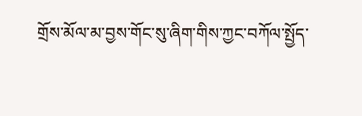གྲོས་མོལ་མ་བྱས་གོང་སུ་ཞིག་གིས་ཀྱང་བཀོལ་སྤྱོད་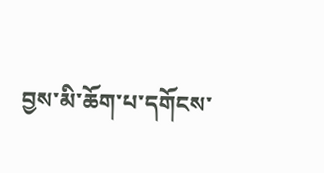བྱས་མི་ཆོག་པ་དགོངས་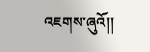འཇགས་ཞུའོ།།